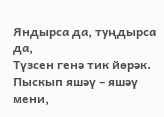Яндырса да, туңдырса да,
Түзсен генә тик йөрәк.
Пыскып яшәү – яшәү мени,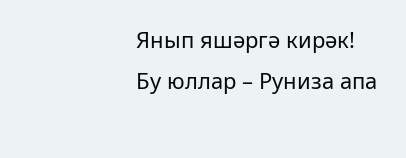Янып яшәргә кирәк!
Бу юллар – Руниза апа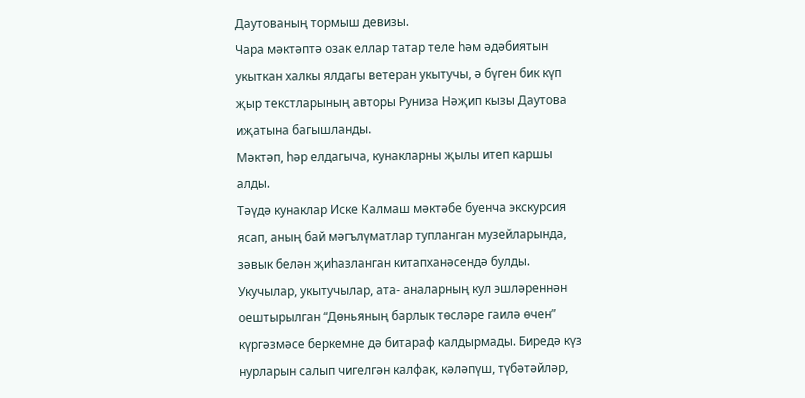Даутованың тормыш девизы.
Чара мәктәптә озак еллар татар теле һәм әдәбиятын укыткан халкы ялдагы ветеран укытучы, ә бүген бик күп җыр текстларының авторы Руниза Нәҗип кызы Даутова иҗатына багышланды.
Мәктәп, һәр елдагыча, кунакларны җылы итеп каршы алды.
Тәүдә кунаклар Иске Калмаш мәктәбе буенча экскурсия ясап, аның бай мәгълүматлар тупланган музейларында, зәвык белән җиһазланган китапханәсендә булды. Укучылар, укытучылар, ата- аналарның кул эшләреннән оештырылган “Дөньяның барлык төсләре гаилә өчен” күргәзмәсе беркемне дә битараф калдырмады. Биредә күз нурларын салып чигелгән калфак, кәләпүш, түбәтәйләр,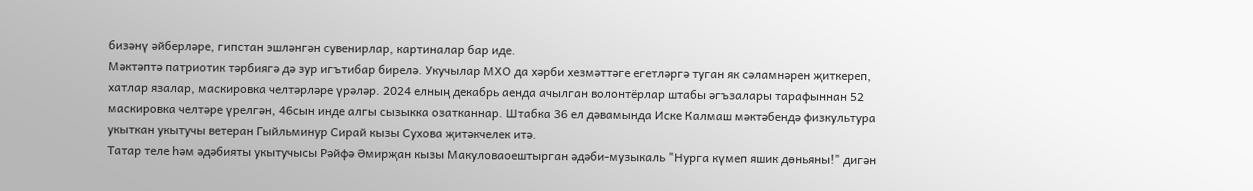бизәнү әйберләре, гипстан эшләнгән сувенирлар, картиналар бар иде.
Мәктәптә патриотик тәрбиягә дә зур игътибар бирелә. Укучылар МХО да хәрби хезмәттәге егетләргә туган як сәламнәрен җиткереп, хатлар язалар, маскировка челтәрләре үрәләр. 2024 елның декабрь аенда ачылган волонтёрлар штабы әгъзалары тарафыннан 52 маскировка челтәре үрелгән, 46сын инде алгы сызыкка озатканнар. Штабка 36 ел дәвамында Иске Калмаш мәктәбендә физкультура укыткан укытучы ветеран Гыйльминур Сирай кызы Сухова җитәкчелек итә.
Татар теле һәм әдәбияты укытучысы Рәйфә Әмирҗан кызы Макуловаоештырган әдәби-музыкаль "Нурга күмеп яшик дөньяны!" дигән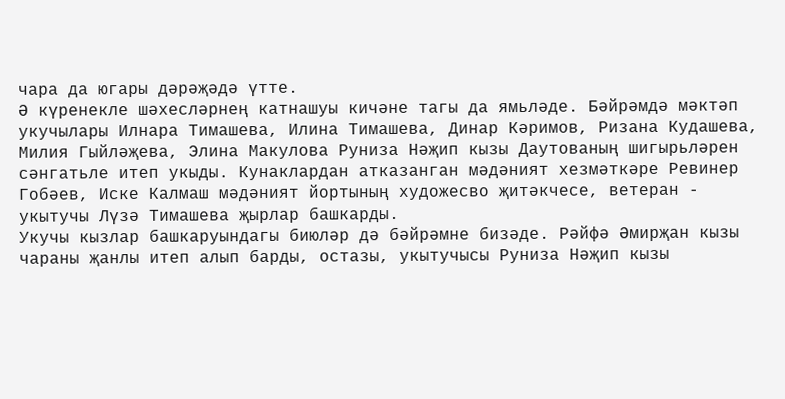чара да югары дәрәҗәдә үтте.
Ә күренекле шәхесләрнең катнашуы кичәне тагы да ямьләде. Бәйрәмдә мәктәп укучылары Илнара Тимашева, Илина Тимашева, Динар Кәримов, Ризана Кудашева, Милия Гыйләҗева, Элина Макулова Руниза Нәҗип кызы Даутованың шигырьләрен сәнгатьле итеп укыды. Кунаклардан атказанган мәдәният хезмәткәре Ревинер Гобәев, Иске Калмаш мәдәният йортының художесво җитәкчесе, ветеран - укытучы Лүзә Тимашева җырлар башкарды.
Укучы кызлар башкаруындагы биюләр дә бәйрәмне бизәде. Рәйфә Әмирҗан кызы чараны җанлы итеп алып барды, остазы, укытучысы Руниза Нәҗип кызы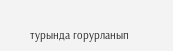турында горурланып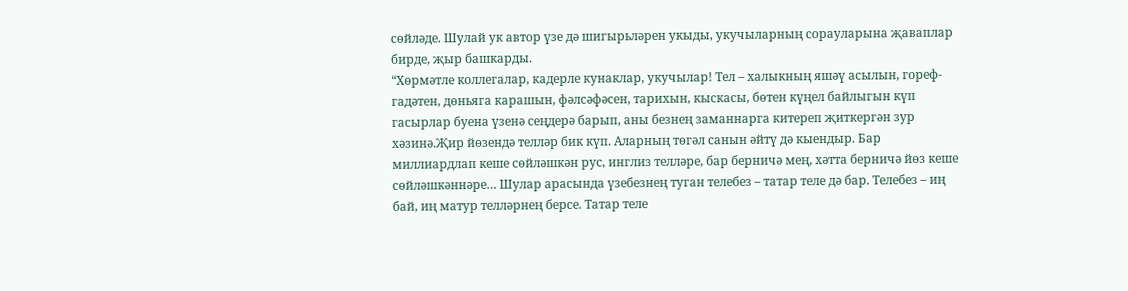сөйләде. Шулай ук автор үзе дә шигырьләрен укыды, укучыларның сорауларына җаваплар бирде, җыр башкарды.
“Хөрмәтле коллегалар, кадерле кунаклар, укучылар! Тел – халыкның яшәү асылын, гореф-гадәтен, дөньяга карашын, фәлсәфәсен, тарихын, кыскасы, бөтен күңел байлыгын күп гасырлар буена үзенә сеңдерә барып, аны безнең заманнарга китереп җиткергән зур хәзинә.Җир йөзендә телләр бик күп. Аларның төгәл санын әйтү дә кыендыр. Бар миллиардлап кеше сөйләшкән рус, инглиз телләре, бар берничә мең, хәтта берничә йөз кеше сөйләшкәннәре… Шулар арасында үзебезнең туган телебез – татар теле дә бар. Телебез – иң бай, иң матур телләрнең берсе. Татар теле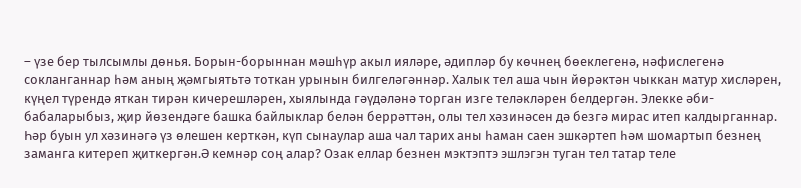– үзе бер тылсымлы дөнья. Борын-борыннан мәшһүр акыл ияләре, әдипләр бу көчнең бөеклегенә, нәфислегенә сокланганнар һәм аның җәмгыятьтә тоткан урынын билгеләгәннәр. Халык тел аша чын йөрәктән чыккан матур хисләрен, күңел түрендә яткан тирән кичерешләрен, хыялында гәүдәләнә торган изге теләкләрен белдергән. Элекке әби-бабаларыбыз, җир йөзендәге башка байлыклар белән беррәттән, олы тел хәзинәсен дә безгә мирас итеп калдырганнар. Һәр буын ул хәзинәгә үз өлешен керткән, күп сынаулар аша чал тарих аны һаман саен эшкәртеп һәм шомартып безнең заманга китереп җиткергән.Ә кемнәр соң алар? Озак еллар безнен мэктэптэ эшлэгэн туган тел татар теле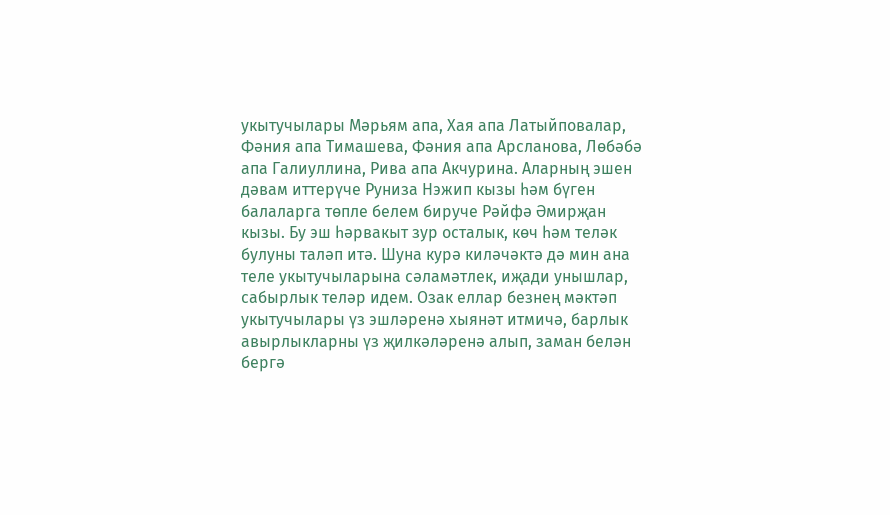укытучылары Мәрьям апа, Хая апа Латыйповалар, Фәния апа Тимашева, Фәния апа Арсланова, Лөбәбә апа Галиуллина, Рива апа Акчурина. Аларның эшен дәвам иттерүче Руниза Нэжип кызы һәм бүген балаларга төпле белем бируче Рәйфә Әмирҗан кызы. Бу эш һәрвакыт зур осталык, көч һәм теләк булуны таләп итә. Шуна курә киләчәктә дә мин ана теле укытучыларына сәламәтлек, иҗади унышлар, сабырлык теләр идем. Озак еллар безнең мәктәп укытучылары үз эшләренә хыянәт итмичә, барлык авырлыкларны үз җилкәләренә алып, заман белән бергә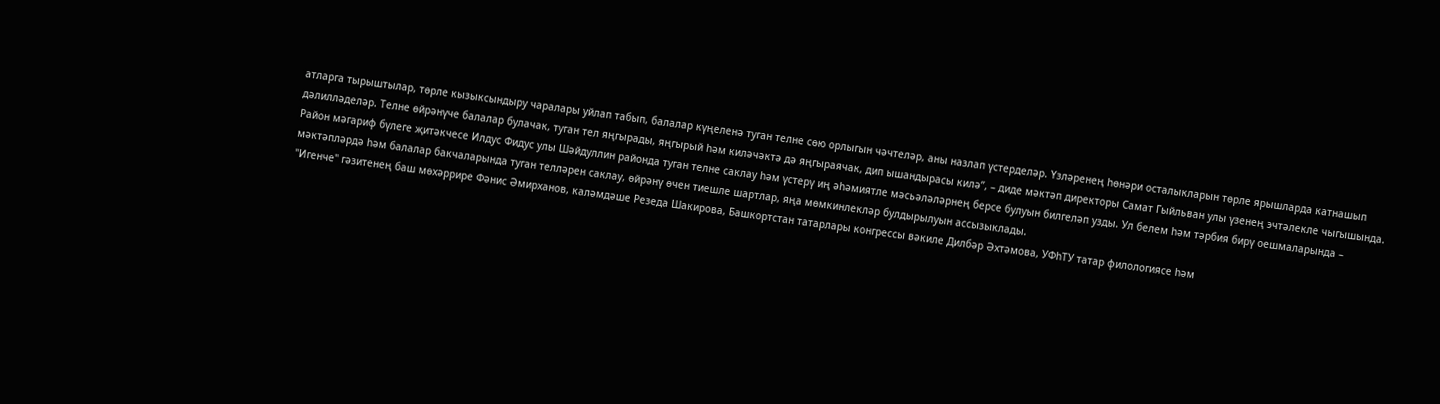атларга тырыштылар, төрле кызыксындыру чаралары уйлап табып, балалар күңеленә туган телне сөю орлыгын чәчтеләр, аны назлап үстерделәр. Үзләренең һөнәри осталыкларын төрле ярышларда катнашып дәлилләделәр. Телне өйрәнүче балалар булачак, туган тел яңгырады, яңгырый һәм киләчәктә дә яңгыраячак, дип ышандырасы килә”, – диде мәктәп директоры Самат Гыйльван улы үзенең эчтәлекле чыгышында.
Район мәгариф бүлеге җитәкчесе Илдус Фидус улы Шәйдуллин районда туган телне саклау һәм үстерү иң әһәмиятле мәсьәләләрнең берсе булуын билгеләп узды. Ул белем һәм тәрбия бирү оешмаларында – мәктәпләрдә һәм балалар бакчаларында туган телләрен саклау, өйрәнү өчен тиешле шартлар, яңа мөмкинлекләр булдырылуын ассызыклады.
"Игенче" гәзитенең баш мөхәррире Фәнис Әмирханов, каләмдәше Резеда Шакирова, Башкортстан татарлары конгрессы вәкиле Дилбәр Әхтәмова, УФһТУ татар филологиясе һәм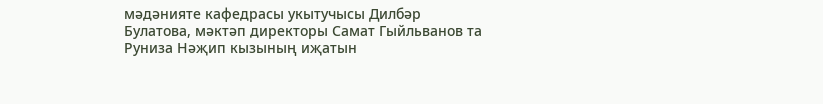мәдәнияте кафедрасы укытучысы Дилбәр Булатова, мәктәп директоры Самат Гыйльванов та Руниза Нәҗип кызының иҗатын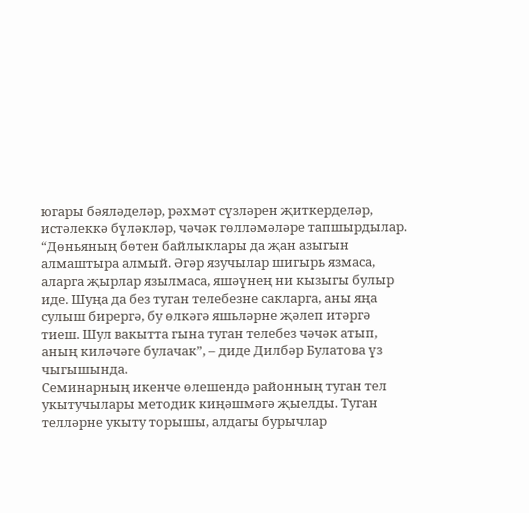югары бәяләделәр, рәхмәт сүзләрен җиткерделәр, истәлеккә бүләкләр, чәчәк гөлләмәләре тапшырдылар.
“Дөньяның бөтен байлыклары да җан азыгын алмаштыра алмый. Әгәр язучылар шигырь язмаса, аларга җырлар язылмаса, яшәүнең ни кызыгы булыр иде. Шуңа да без туган телебезне сакларга, аны яңа сулыш бирергә, бу өлкәгә яшьләрне җәлеп итәргә тиеш. Шул вакытта гына туган телебез чәчәк атып, аның киләчәге булачак”, – диде Дилбәр Булатова үз чыгышында.
Семинарның икенче өлешендә районның туган тел укытучылары методик киңәшмәгә җыелды. Туган телләрне укыту торышы, алдагы бурычлар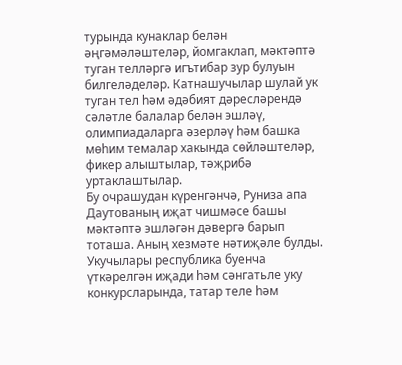турында кунаклар белән әңгәмәләштеләр, йомгаклап, мәктәптә туган телләргә игътибар зур булуын билгеләделәр. Катнашучылар шулай ук туган тел һәм әдәбият дәресләрендә сәләтле балалар белән эшләү, олимпиадаларга әзерләү һәм башка мөһим темалар хакында сөйләштеләр, фикер алыштылар, тәҗрибә уртаклаштылар.
Бу очрашудан күренгәнчә, Руниза апа Даутованың иҗат чишмәсе башы мәктәптә эшләгән дәвергә барып тоташа. Аның хезмәте нәтиҗәле булды. Укучылары республика буенча үткәрелгән иҗади һәм сәнгатьле уку конкурсларында, татар теле һәм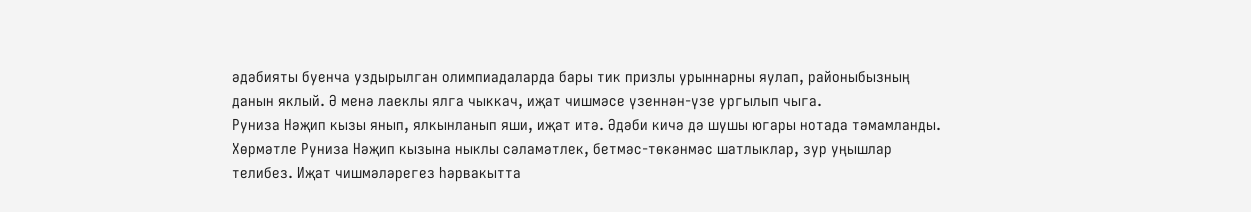әдәбияты буенча уздырылган олимпиадаларда бары тик призлы урыннарны яулап, районыбызның данын яклый. Ә менә лаеклы ялга чыккач, иҗат чишмәсе үзеннән-үзе ургылып чыга.
Руниза Нәҗип кызы янып, ялкынланып яши, иҗат итә. Әдәби кичә дә шушы югары нотада тәмамланды. Хөрмәтле Руниза Нәҗип кызына ныклы сәламәтлек, бетмәс-төкәнмәс шатлыклар, зур уңышлар телибез. Иҗат чишмәләрегез һәрвакытта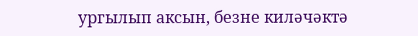ургылып аксын, безне киләчәктә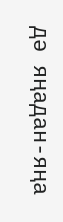дә яңадан-яңа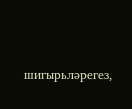шигырьләрегез,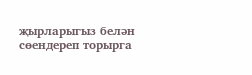җырларыгыз белән сөендереп торырга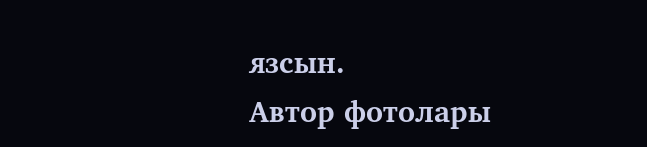язсын.
Автор фотолары